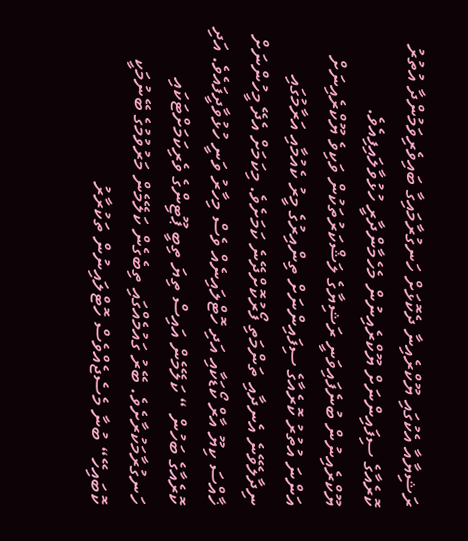ރަޝިޔާއާ އެކުގައި ޔޫކްރެއިނާ ދެކޮޅަށް ހަނގުރާމައިގާ ބައިވެރިވަމުންދާ އުތުރު ކޮރެއާގެ ސިފައިންނަށް ޔޫކްރެއިނުން މެހެމާންދާރީ ހުޅުވާލައިފިއެވެ.
ޔޫކްރެއިނުން ބުނެފައިވަނީ ރަޝިޔާގެ ލަޝްކަރުތަކުން ވަކިވެ ޔޫކްރެއިނަށް އަންނަ އުތުރު ކޮރެއާގެ ސިފައިންނަށް ތިންއިރުގެ މީރު ކެއުމާއި އަރާމުގައި ނިދާލެވޭނެ އެނދާއި ތަންމަތި ފޯރުކޮށްދޭނެ ކަމަށެވެ. މިކަމަށް އެދޭ މީހުންނަށް ޚާއްސަ ކިޔޫ އާރް ކޯޑަކާއި އަދި ހޮޓްލައިނެއް ވެސް މިހާރު ވަނީ ހުޅުވާދީފައެވެ. އަދި ކޮރެއާގެ ބަހުން “ ކަލޭމެން އައިސް ތިޔަ ތިބީ ޕޫޓިންގެ ވެރިކަމަށްޓަކައި ހަނގުރާމަކުރާށެވެ. ބޭރު ގައުމެއްގައި ތިބެގެން ކަލޭމެން މަރުވުމުގެ ބޭނުމަކީ ކޮބައިހޭ“ ބުނާ މެސެޖެއްވެސް ހޮޓްލައިނުން ތަކުރާރު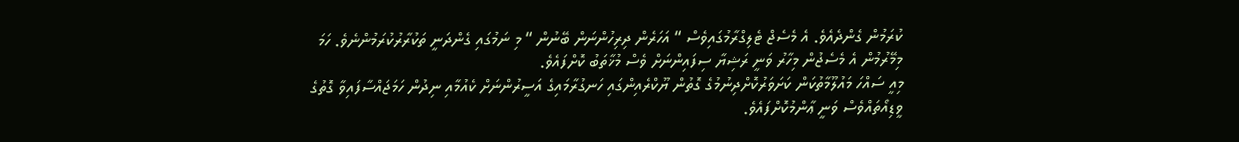ކުރަމުން ގެންދެއެވެ. އެ މެސެޖް ޓެލިގްރާމުގައިވެސް “ އަހަރެން ދިރިހުންނަން ބޭނުން “ މި ނަމުގައި ގެންދަނީ ތަކުރާރުކުރަމުންނެވެ. ހަމަ މިމޭރުމުން އެ މެސެޖުން މިހާރު ވަނީ ރަޝިޔާ ސިފައިންނަށް ވެސް މުޚާތަބު ކޮށްފައެވެ.
މިއީ ސައްހަ މައުލޫމާތުކަން ކަށަވަރުކޮށްދިނުމުގެ ގޮތުން ޔޫކްރެއިންގައި ހަނގުރާމައިގެ އަސީރުންނަށް ކެއުމާއި ނިދުން ހަމަޖައްސާފައިވާ ގޮތުގެ ވީޑިއޯތައްވެސް ވަނީ ޢާންމުކޮށްފައެވެ.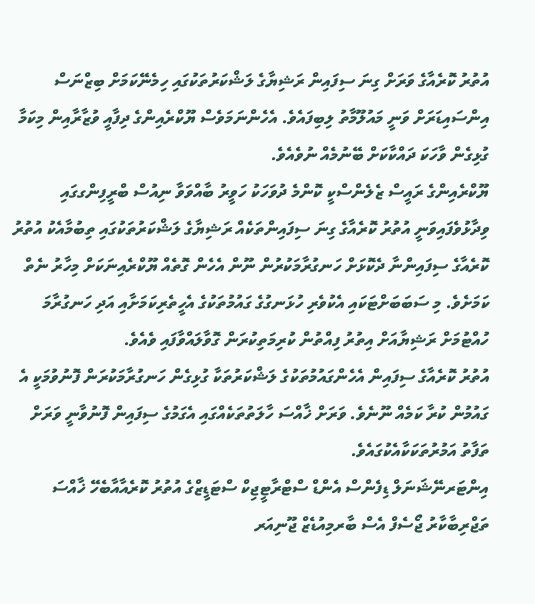އުތުރު ކޮރެއާގެ ވަރަށް ގިނަ ސިފައިން ރަޝިޔާގެ ލަޝްކަރުތަކުގައި ހިމެނޭކަމަށް ބިޒްނަސް އިންސައިޑަރަށް ވަނީ މައުލޫމާތު ލިބިފައެވެ. އެހެންނަމަވެސް ޔޫކްރެއިންގެ ދިފާއީ ވުޒާރާއިން މިކަމާ ގުޅިގެން ވާހަކަ ދައްކާކަށް ބޭނުމެއް ނުވެއެވެ.
ޔޫކްރެއިންގެ ރައީސް ޒެލެންސްކީ ކޮންމެ ދުވަހަކު ހަވީރު ބާއްވަވާ ނިއުސް ބްރީފިންގގައި ވިދާޅުވެފައިވަނީ އުތުރު ކޮރެއާގެ ގިނަ ސިފައިންތަކެއް ރަޝިޔާގެ ލަޝްކަރުތަކުގައި ތިބުމާއެކު އުތުރު ކޮރެއާގެ ސިފައިންނާ ދެކޮޅަށް ހަނގުރާމަކުރުން ނޫން އެހެން ގޮތެއް ޔޫކްރެއިނަކަށް މިހާރު ނެތް ކަމަށެވެ. މި ސަބަބަށްޓަކައި އެކުވެރި ހުޅަނގުގެ ގައުމުތަކުގެ އެހީތެރިކަމަށާއި އަދި ހަނގުރާމަ ހުއްޓުމަށް ރަޝިޔާއަށް އިތުރު ފިއްތުން ކުރިމަތިކުރަން ގޮވާލައްވާފައި ވެއެވެ.
އުތުރު ކޮރެއާގެ ސިފައިން އެހެންގައުމުތަކުގެ ލަޝްކަރުތަކާ ގުޅިގެން ހަނގުރާމަކުރަން ފޮނުވުމަކީ އެ ގައުމުން ކުރާ ކަމެއް ނޫނެވެ. ވަރަށް ޚާއްސަ ހާލަތުތަކެއްގައި އެގަމުގެ ސިފައިން ފޮނުވާނީ ވަރަށް ތަފާތު އަމުރުތަކަކާއެކުގައެވެ.
އިންޓަރނޭޝަނަލް ޑިފެންސް އެންޑް ސްޓްރާޓީޖިކް ސްޓަޑީޒްގެ އުތުރު ކޮރެއާއާބެހޭ ޚާއްސަ ތަޖްރިބާކާރު ޖޯސެފް އެސް ބާރމިއުޑެޒް ޖޫނިއަރ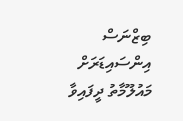ބިޒްނަސް އިންސައިޑަރަށް މައުލޫމާތު ދީފައިވާ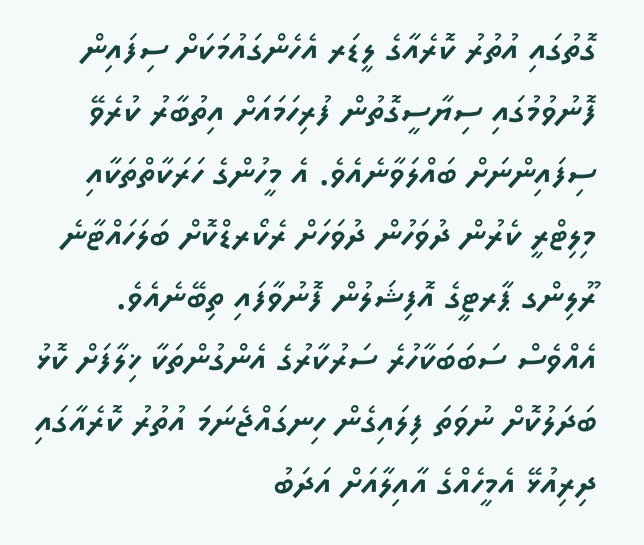ގޮތުގައި އުތުރު ކޮރެއާގެ ލީޑަރ އެހެންގައުމަކަށް ސިފައިން ފޮނުވުމުގައި ސިޔާސީގޮތުން ފުރިހަމައަށް އިތުބާރު ކުރެވޭ ސިފައިންނަށް ބައްލަވާނެއެވެ. އެ މީހުންގެ ހަރަކާތްތަކާއި މިލިޓްރީ ކެރުން ދުވަހުން ދުވަހަށް ރެކޯރޑްކޮށް ބަލަހައްޓާނެ ރޫލިންގ ޕާރޓީގެ އޮފިޝަލުން ފޮނުވާފައި ތިބޭނެއެވެ. އެއްވެސް ސަބަބަކާހުރެ ސަރުކާރުގެ އެންގުންތަކާ ޚިލާފަށް ކޮޅު ބަދަލުކޮށް ނުވަތަ ފިލައިގެން ހިނގައްޖެނަމަ އުތުރު ކޮރެއާގައި ދިރިއުޅޭ އެމީހެއްގެ އާއިލާއަށް އަދަބު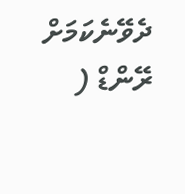ދެވޭނެކަމަށް ރޭންޑް (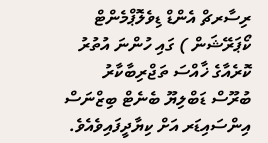ރިސާރޗް އެންޑް ޑިވެލޮޕްމެންޓް ކޯޕަރޭޝަން ) ގައި ހުންނަ އުތުރު ކޮރެއާގެ ޚާއްސަ ތަޖްރިބާކާރު ބުރޫސް ޑަބްލިޔޫ ބެނެޓް ބިޒްނަސް އިންސައިޑަރ އަށް ކިޔާދީފައިވެއެވެ.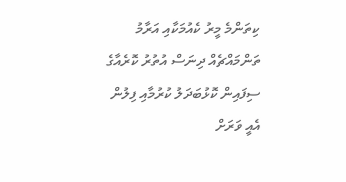ކިތަންމެ މީރު ކެއުމަކާއި އަރާމު ތަންމައްޗެއް ދިނަސް އުތުރު ކޮރެއާގެ ސިފައިން ކޮޅުބަދަލު ކުރުމާއި ފިލުން އެއީ ވަރަށް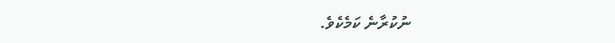ނުކުރާނެ ކަމެކެވެ.